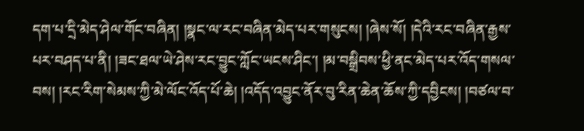དག་པ་དྲི་མེད་ཤེལ་གོང་བཞིན། །སྣང་ལ་རང་བཞིན་མེད་པར་གསུངས། །ཞེས་སོ། །དེའི་རང་བཞིན་རྒྱས་པར་བཤད་པ་ནི། །ཟང་ཐལ་ཡེ་ཤེས་རང་བྱུང་ཀློང་ཡངས་ཤིང་། །མ་བསྒྲིབས་ཕྱི་ནང་མེད་པར་འོད་གསལ་བས། །རང་རིག་སེམས་ཀྱི་མེ་ལོང་འོད་པོ་ཆེ། །འདོད་འབྱུང་ནོར་བུ་རིན་ཆེན་ཆོས་ཀྱི་དབྱིངས། །བཙལ་བ་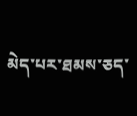མེད་པར་ཐམས་ཅད་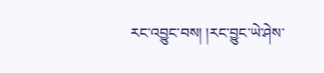རང་འབྱུང་བས། །རང་བྱུང་ཡེ་ཤེས་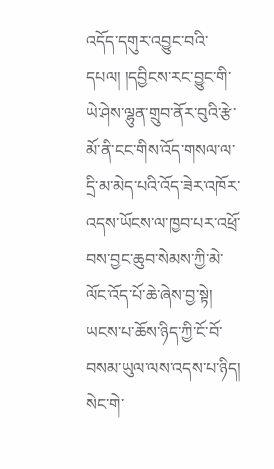འདོད་དགུར་འབྱུང་བའི་དཔལ། །དབྱིངས་རང་བྱུང་གི་ཡེ་ཤེས་ལྷུན་གྲུབ་ནོར་བུའི་རྩེ་མོ་ནི་ངང་གིས་འོད་གསལ་ལ་དྲི་མ་མེད་པའི་འོད་ཟེར་འཁོར་འདས་ཡོངས་ལ་ཁྱབ་པར་འཕྲོ་བས་བྱང་ཆུབ་སེམས་ཀྱི་མེ་ལོང་འོད་པོ་ཆེ་ཞེས་བྱ་སྟེ། ཡངས་པ་ཆོས་ཉིད་ཀྱི་ངོ་བོ་བསམ་ཡུལ་ལས་འདས་པ་ཉིད། སེང་གེ་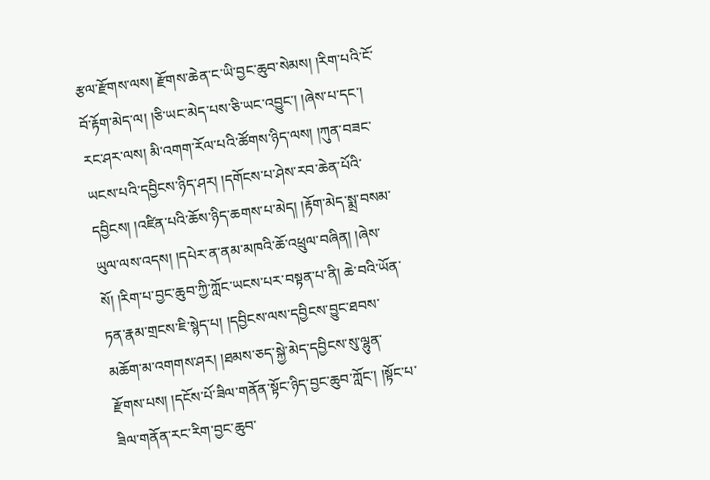རྩལ་རྫོགས་ལས། རྫོགས་ཆེན་ང་ཡི་བྱང་ཆུབ་སེམས། །རིག་པའི་ངོ་བོ་རྟོག་མེད་ལ། །ཅི་ཡང་མེད་པས་ཅི་ཡང་འབྱུང་། །ཞེས་པ་དང་། རང་ཤར་ལས། མི་འགག་རོལ་པའི་ཚོགས་ཉིད་ལས། །ཀུན་བཟང་ཡངས་པའི་དབྱིངས་ཉིད་ཤར། །དགོངས་པ་ཤེས་རབ་ཆེན་པོའི་དབྱིངས། །འཛིན་པའི་ཆོས་ཉིད་ཆགས་པ་མེད། །རྟོག་མེད་སྨྲ་བསམ་ཡུལ་ལས་འདས། །དཔེར་ན་ནམ་མཁའི་ཆོ་འཕྲུལ་བཞིན། །ཞེས་སོ། །རིག་པ་བྱང་ཆུབ་ཀྱི་ཀློང་ཡངས་པར་བསྟན་པ་ནི། ཆེ་བའི་ཡོན་ཏན་རྣམ་གྲངས་ཇི་སྙེད་པ། །དབྱིངས་ལས་དབྱིངས་བྱུང་ཐབས་མཆོག་མ་འགགས་ཤར། །ཐམས་ཅད་སྐྱེ་མེད་དབྱིངས་སུ་ལྷུན་རྫོགས་པས། །དངོས་པོ་ཟིལ་གནོན་སྟོང་ཉིད་བྱང་ཆུབ་ཀློང་། །སྟོང་པ་ཟིལ་གནོན་རང་རིག་བྱང་ཆུབ་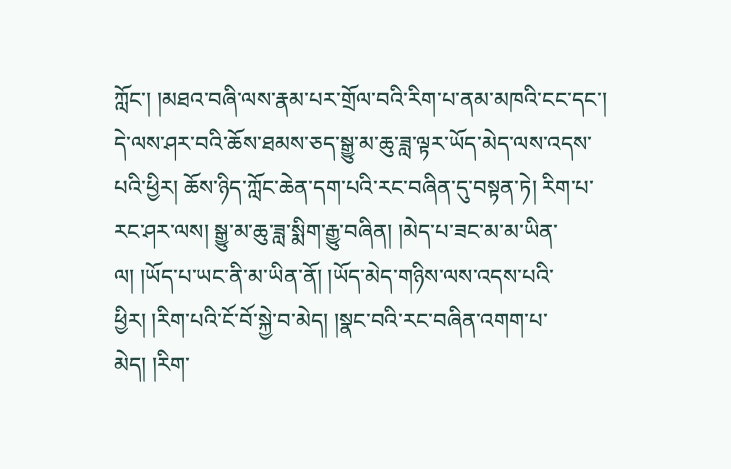ཀློང་། །མཐའ་བཞི་ལས་རྣམ་པར་གྲོལ་བའི་རིག་པ་ནམ་མཁའི་ངང་དང་། དེ་ལས་ཤར་བའི་ཆོས་ཐམས་ཅད་སྒྱུ་མ་ཆུ་ཟླ་ལྟར་ཡོད་མེད་ལས་འདས་པའི་ཕྱིར། ཆོས་ཉིད་ཀློང་ཆེན་དག་པའི་རང་བཞིན་དུ་བསྟན་ཏེ། རིག་པ་རང་ཤར་ལས། སྒྱུ་མ་ཆུ་ཟླ་སྨིག་རྒྱུ་བཞིན། །མེད་པ་ཟང་མ་མ་ཡིན་ལ། །ཡོད་པ་ཡང་ནི་མ་ཡིན་ནོ། །ཡོད་མེད་གཉིས་ལས་འདས་པའི་ཕྱིར། །རིག་པའི་ངོ་བོ་སྐྱེ་བ་མེད། །སྣང་བའི་རང་བཞིན་འགག་པ་མེད། །རིག་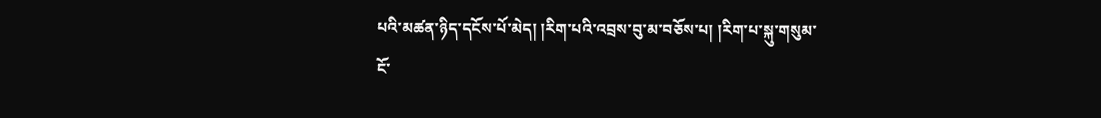པའི་མཚན་ཉིད་དངོས་པོ་མེད། །རིག་པའི་འབྲས་བུ་མ་བཅོས་པ། །རིག་པ་སྐུ་གསུམ་ངོ་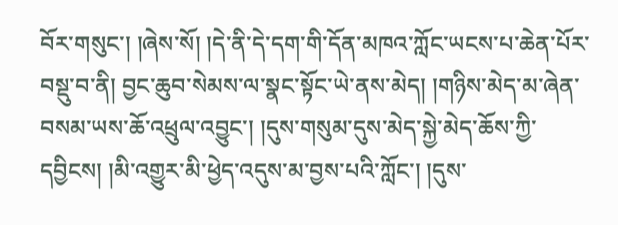བོར་གསུང་། །ཞེས་སོ། །དེ་ནི་དེ་དག་གི་དོན་མཁའ་ཀློང་ཡངས་པ་ཆེན་པོར་བསྡུ་བ་ནི། བྱང་ཆུབ་སེམས་ལ་སྣང་སྟོང་ཡེ་ནས་མེད། །གཉིས་མེད་མ་ཞེན་བསམ་ཡས་ཆོ་འཕྲུལ་འབྱུང་། །དུས་གསུམ་དུས་མེད་སྐྱེ་མེད་ཆོས་ཀྱི་དབྱིངས། །མི་འགྱུར་མི་ཕྱེད་འདུས་མ་བྱས་པའི་ཀློང་། །དུས་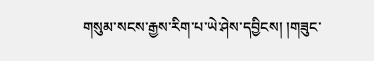གསུམ་སངས་རྒྱས་རིག་པ་ཡེ་ཤེས་དབྱིངས། །གཟུང་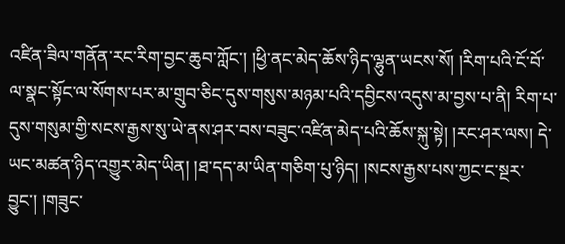འཛིན་ཟིལ་གནོན་རང་རིག་བྱང་ཆུབ་ཀློང་། །ཕྱི་ནང་མེད་ཆོས་ཉིད་ལྷུན་ཡངས་སོ། །རིག་པའི་ངོ་བོ་ལ་སྣང་སྟོང་ལ་སོགས་པར་མ་གྲུབ་ཅིང་དུས་གསུས་མཉམ་པའི་དབྱིངས་འདུས་མ་བྱས་པ་ནི། རིག་པ་དུས་གསུམ་གྱི་སངས་རྒྱས་སུ་ཡེ་ནས་ཤར་བས་བཟུང་འཛིན་མེད་པའི་ཆོས་སྐུ་སྟེ། །རང་ཤར་ལས། དེ་ཡང་མཚན་ཉིད་འགྱུར་མེད་ཡིན། །ཐ་དད་མ་ཡིན་གཅིག་པུ་ཉིད། །སངས་རྒྱས་པས་ཀྱང་ང་སྔར་བྱུང་། །གཟུང་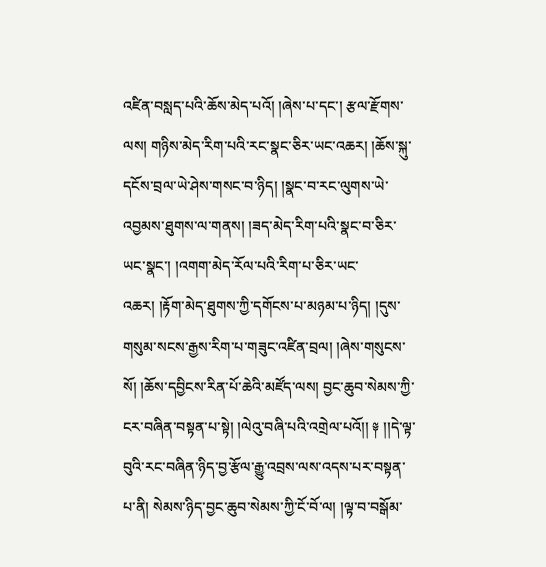འཛིན་བསླད་པའི་ཆོས་མེད་པའོ། །ཞེས་པ་དང་། རྩལ་རྫོགས་ལས། གཉིས་མེད་རིག་པའི་རང་སྣང་ཅིར་ཡང་འཆར། །ཆོས་སྐུ་དངོས་བྲལ་ཡེ་ཤེས་གསང་བ་ཉིད། །སྣང་བ་རང་ལུགས་ཡེ་འབྱམས་ཐུགས་ལ་གནས། །ཟད་མེད་རིག་པའི་སྣང་བ་ཅིར་ཡང་སྣང་། །འགག་མེད་རོལ་པའི་རིག་པ་ཅིར་ཡང་འཆར། །རྟོག་མེད་ཐུགས་ཀྱི་དགོངས་པ་མཉམ་པ་ཉིད། །དུས་གསུམ་སངས་རྒྱས་རིག་པ་གཟུང་འཛིན་བྲལ། །ཞེས་གསུངས་སོ། །ཆོས་དབྱིངས་རིན་པོ་ཆེའི་མཛོད་ལས། བྱང་ཆུབ་སེམས་ཀྱི་ངར་བཞིན་བསྟན་པ་སྟེ། །ལེའུ་བཞི་པའི་འགྲེལ་པའོ།། ༈ །།དེ་ལྟ་བུའི་རང་བཞིན་ཉིད་བྱ་རྩོལ་རྒྱུ་འབྲས་ལས་འདས་པར་བསྟན་པ་ནི། སེམས་ཉིད་བྱང་ཆུབ་སེམས་ཀྱི་ངོ་བོ་ལ། །ལྟ་བ་བསྒོམ་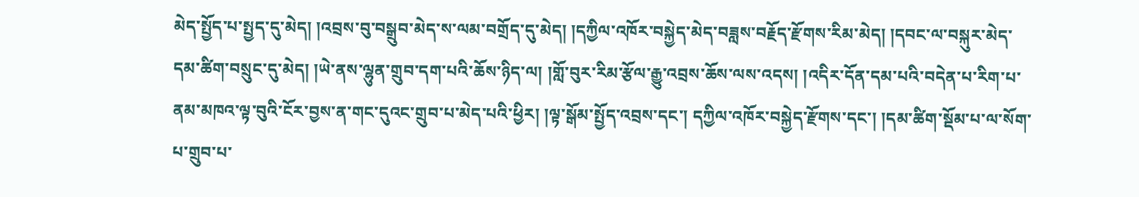མེད་སྤྱོད་པ་སྤྱད་དུ་མེད། །འབྲས་བུ་བསྒྲུབ་མེད་ས་ལམ་བགྲོད་དུ་མེད། །དཀྱིལ་འཁོར་བསྐྱེད་མེད་བཟླས་བརྗོད་རྫོགས་རིམ་མེད། །དབང་ལ་བསྐུར་མེད་དམ་ཚིག་བསྲུང་དུ་མེད། །ཡེ་ནས་ལྷུན་གྲུབ་དག་པའི་ཆོས་ཉིད་ལ། །གློ་བུར་རིམ་རྩོལ་རྒྱུ་འབྲས་ཆོས་ལས་འདས། །འདིར་དོན་དམ་པའི་བདེན་པ་རིག་པ་ནམ་མཁའ་ལྟ་བུའི་ངོར་བྱས་ན་གང་དུའང་གྲུབ་པ་མེད་པའི་ཕྱིར། །ལྟ་སྒོམ་སྤྱོད་འབྲས་དང་། དཀྱིལ་འཁོར་བསྐྱེད་རྫོགས་དང་། །དམ་ཚིག་སྡོམ་པ་ལ་སོག་པ་གྲུབ་པ་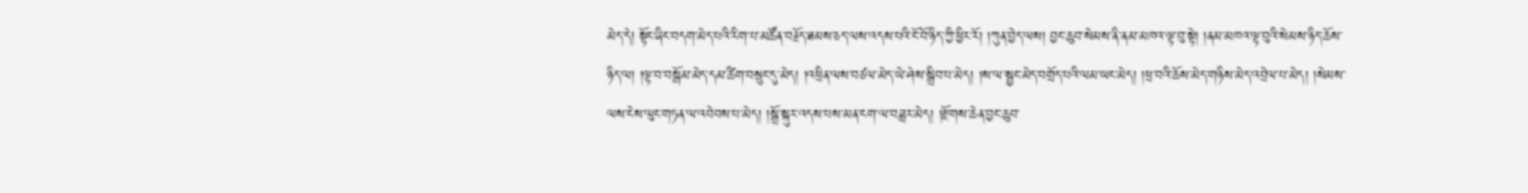མེད་དེ། སྟོང་ཞིང་བདག་མེད་པའི་རིག་པ་མཚོན་བརྗོད་ཐམས་ཅད་ལས་འདས་པའི་ངོ་བོ་ཉིད་ཀྱི་ཕྱིར་རོ། །ཀུན་བྱེད་ལས། བྱང་ཆུབ་སེམས་ནི་ནམ་མཁའ་ལྟ་བུ་སྟེ། །ནམ་མཁའ་ལྟ་བུའི་སེམས་ཉིད་ཆོས་ཉིད་ལ། །ལྟ་བ་བསྒོམ་མེད་དམ་ཚིག་བསྲུང་དུ་མེད། །འཕྲིན་ལས་བཙལ་མེད་ཡེ་ཤེས་སྒྲིབ་པ་མེད། །ས་ལ་སྦྱང་མེད་བགྲོད་པའི་ལམ་ཡང་མེད། །ཕྲ་བའི་ཆོས་མེད་གཉིས་མེད་འབྲེལ་པ་མེད། །སེམས་ལས་ངེས་ལུང་གཏན་ལ་འབེབས་པ་མེད། །སྒྲོ་སྐུར་འདས་པས་མན་ངག་ལ་བཟླར་མེད། །རྫོགས་ཆེན་བྱང་ཆུབ་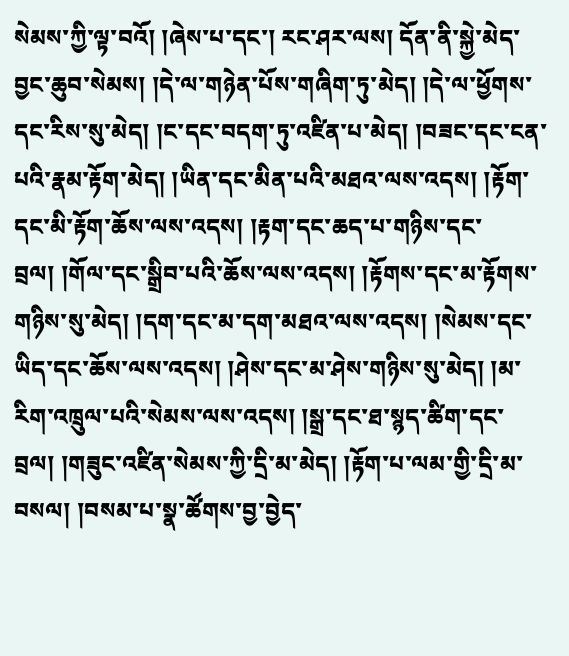སེམས་ཀྱི་ལྟ་བའོ། །ཞེས་པ་དང་། རང་ཤར་ལས། དོན་ནི་སྐྱེ་མེད་བྱང་ཆུབ་སེམས། །དེ་ལ་གཉེན་པོས་གཞིག་ཏུ་མེད། །དེ་ལ་ཕྱོགས་དང་རིས་སུ་མེད། །ང་དང་བདག་ཏུ་འཛིན་པ་མེད། །བཟང་དང་ངན་པའི་རྣམ་རྟོག་མེད། །ཡིན་དང་མིན་པའི་མཐའ་ལས་འདས། །རྟོག་དང་མི་རྟོག་ཆོས་ལས་འདས། །རྟག་དང་ཆད་པ་གཉིས་དང་བྲལ། །གོལ་དང་སྒྲིབ་པའི་ཆོས་ལས་འདས། །རྟོགས་དང་མ་རྟོགས་གཉིས་སུ་མེད། །དག་དང་མ་དག་མཐའ་ལས་འདས། །སེམས་དང་ཡིད་དང་ཆོས་ལས་འདས། །ཤེས་དང་མ་ཤེས་གཉིས་སུ་མེད། །མ་རིག་འཁྲུལ་པའི་སེམས་ལས་འདས། །སྒྲ་དང་ཐ་སྙད་ཚིག་དང་བྲལ། །གཟུང་འཛིན་སེམས་ཀྱི་དྲི་མ་མེད། །རྟོག་པ་ལམ་གྱི་དྲི་མ་བསལ། །བསམ་པ་སྣ་ཚོགས་བྱ་བྱེད་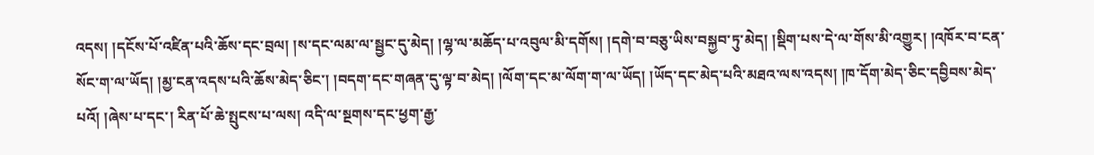འདས། །དངོས་པོ་འཛིན་པའི་ཆོས་དང་བྲལ། །ས་དང་ལམ་ལ་སྦྱང་དུ་མེད། །ལྷ་ལ་མཆོད་པ་འབུལ་མི་དགོས། །དགེ་བ་བཅུ་ཡིས་བསྐྱབ་ཏུ་མེད། །སྡིག་པས་དེ་ལ་གོས་མི་འགྱུར། །འཁོར་བ་ངན་སོང་ག་ལ་ཡོད། །མྱ་ངན་འདས་པའི་ཆོས་མེད་ཅིང་། །བདག་དང་གཞན་དུ་ལྟ་བ་མེད། །ལོག་དང་མ་ལོག་ག་ལ་ཡོད། །ཡོད་དང་མེད་པའི་མཐའ་ལས་འདས། །ཁ་དོག་མེད་ཅིང་དབྱིབས་མེད་པའོ། །ཞེས་པ་དང་། རིན་པོ་ཆེ་སྤུངས་པ་ལས། འདི་ལ་སྔགས་དང་ཕྱག་རྒྱ་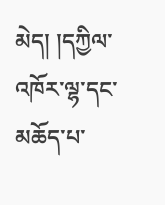མེད། །དཀྱིལ་འཁོར་ལྷ་དང་མཆོད་པ་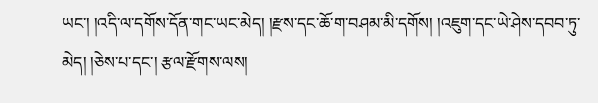ཡང་། །འདི་ལ་དགོས་དོན་གང་ཡང་མེད། །རྫས་དང་ཆོ་ག་བཤམ་མི་དགོས། །འཇུག་དང་ཡེ་ཤེས་དབབ་ཏུ་མེད། །ཅེས་པ་དང་། རྩལ་རྫོགས་ལས།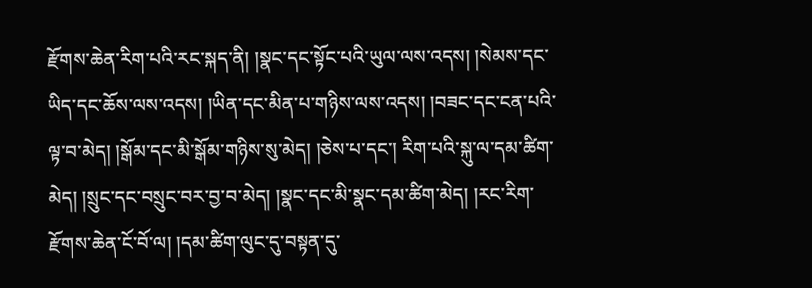རྫོགས་ཆེན་རིག་པའི་རང་སྐད་ནི། །སྣང་དང་སྟོང་པའི་ཡུལ་ལས་འདས། །སེམས་དང་ཡིད་དང་ཆོས་ལས་འདས། །ཡིན་དང་མིན་པ་གཉིས་ལས་འདས། །བཟང་དང་ངན་པའི་ལྟ་བ་མེད། །སྒོམ་དང་མི་སྒོམ་གཉིས་སུ་མེད། །ཅེས་པ་དང་། རིག་པའི་སྐུ་ལ་དམ་ཚིག་མེད། །སྲུང་དང་བསྲུང་བར་བྱ་བ་མེད། །སྣང་དང་མི་སྣང་དམ་ཚིག་མེད། །རང་རིག་རྫོགས་ཆེན་ངོ་བོ་ལ། །དམ་ཚིག་ལུང་དུ་བསྟན་དུ་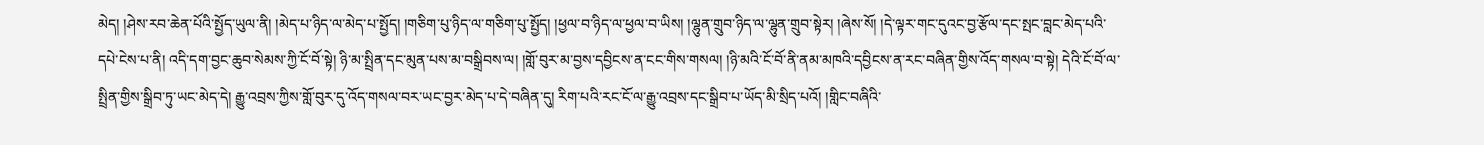མེད། །ཤེས་རབ་ཆེན་པོའི་སྤྱོད་ཡུལ་ནི། །མེད་པ་ཉིད་ལ་མེད་པ་སྤྱོད། །གཅིག་པུ་ཉིད་ལ་གཅིག་པུ་སྤྱོད། །ཕྱལ་བ་ཉིད་ལ་ཕྱལ་བ་ཡིས། །ལྷུན་གྲུབ་ཉིད་ལ་ལྷུན་གྲུབ་སྟེར། །ཞེས་སོ། །དེ་ལྟར་གང་དུའང་བྱ་རྩོལ་དང་སྤང་བླང་མེད་པའི་དཔེ་ངེས་པ་ནི། འདི་དག་བྱང་ཆུབ་སེམས་ཀྱི་ངོ་བོ་སྟེ། ཉི་མ་སྤྲིན་དང་མུན་པས་མ་བསྒྲིབས་ལ། །གློ་བུར་མ་བྱས་དབྱིངས་ན་ངང་གིས་གསལ། །ཉི་མའི་ངོ་བོ་ནི་ནམ་མཁའི་དབྱིངས་ན་རང་བཞིན་གྱིས་འོད་གསལ་བ་སྟེ། དེའི་ངོ་བོ་ལ་སྤྲིན་གྱིས་སྒྲིབ་ཏུ་ཡང་མེད་དེ། རྒྱུ་འབྲས་ཀྱིས་གློ་བུར་དུ་འོད་གསལ་བར་ཡང་བྱར་མེད་པ་དེ་བཞིན་དུ། རིག་པའི་རང་ངོ་ལ་རྒྱུ་འབྲས་དང་སྒྲིབ་པ་ཡོད་མི་སྲིད་པའོ། །གླིང་བཞིའི་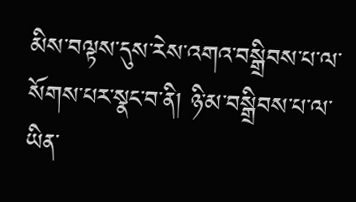མིས་བལྟས་དུས་རེས་འགའ་བསྒྲིབས་པ་ལ་སོགས་པར་སྣང་བ་ནི། ཉི་མ་བསྒྲིབས་པ་ལ་ཡིན་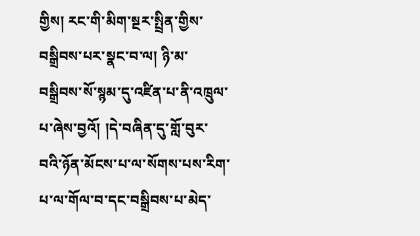གྱིས། རང་གི་མིག་སྔར་སྤྲིན་གྱིས་བསྒྲིབས་པར་སྣང་བ་ལ། ཉི་མ་བསྒྲིབས་སོ་སྙམ་དུ་འཛིན་པ་ནི་འཁྲུལ་པ་ཞེས་བྱའོ། །དེ་བཞིན་དུ་གློ་བུར་བའི་ཉོན་མོངས་པ་ལ་སོགས་པས་རིག་པ་ལ་གོལ་བ་དང་བསྒྲིབས་པ་མེད་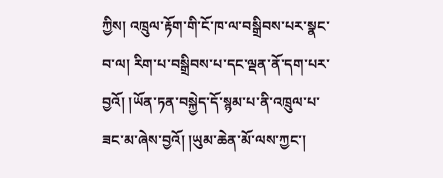ཀྱིས། འཁྲུལ་རྟོག་གི་ངོ་ཁ་ལ་བསྒྲིབས་པར་སྣང་བ་ལ། རིག་པ་བསྒྲིབས་པ་དང་ལྡན་ནོ་དག་པར་བྱའོ། །ཡོན་ཏན་བསྐྱེད་དོ་སྙམ་པ་ནི་འཁྲུལ་པ་ཟང་མ་ཞེས་བྱའོ། །ཡུམ་ཆེན་མོ་ལས་ཀྱང་།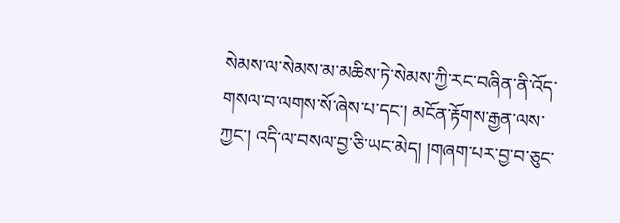སེམས་ལ་སེམས་མ་མཆིས་ཏེ་སེམས་ཀྱི་རང་བཞིན་ནི་འོད་གསལ་བ་ལགས་སོ་ཞེས་པ་དང་། མངོན་རྟོགས་རྒྱན་ལས་ཀྱང་། འདི་ལ་བསལ་བྱ་ཅི་ཡང་མེད། །གཞག་པར་བྱ་བ་ཅུང་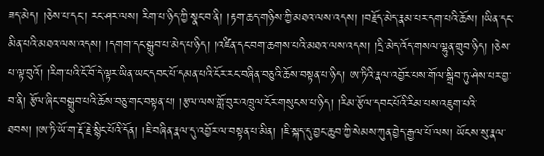ཟད་མེད། །ཅེས་པ་དང་། རང་ཤར་ལས། རིག་པ་ཉིད་ཀྱི་སྣང་བ་ནི། །རྟག་ཆད་གཉིས་ཀྱི་མཐའ་ལས་འདས། །བརྗོད་མེད་རྣམ་པར་དག་པའི་ཆོས། །ཡིན་དང་མིན་པའི་མཐའ་ལས་འདས། །དགག་དང་སྒྲུབ་པ་མེད་པ་ཉིད། །འཛིན་དང་བག་ཆགས་པའི་མཐའ་ལས་འདས། །དྲི་མེད་འོད་གསལ་ལྷུན་གྲུབ་ཉིད། །ཅེས་པ་ལྟ་བུའོ། །རིག་པའི་ངོ་བོ་དེ་ལྟར་ཡིན་ཡང་དབང་པོ་དམན་པའི་ངོར་རང་བཞིན་བཅུའི་ཆོས་བསྟན་པ་ཉིད། ཨ་ཏིའི་རྣལ་འབྱོར་པས་གོལ་སྒྲིབ་ཏུ་ཤེས་པར་བྱ་བ་ནི། རྩོལ་ཞིང་བསྒྲུབ་པའི་ཆོས་བཅུ་གང་བསྟན་པ། །རྩལ་ལས་གློ་བུར་འཁྲུལ་ངོར་གསུངས་པ་ཉིད། །རིམ་རྩོལ་དབང་པོའི་རིམ་པས་འཇུག་པའི་ཐབས། །ཨ་ཏི་ཡོ་ག་རྡོ་རྗེ་སྙིང་པོའི་དོན། །ཇི་བཞིན་རྣལ་དུ་འབྱོར་ལ་བསྟན་པ་མིན། །ཇི་སྐད་དུ་བྱང་ཆུབ་ཀྱི་སེམས་ཀུན་བྱེད་རྒྱལ་པོ་ལས། ཡོངས་སུ་རྣལ་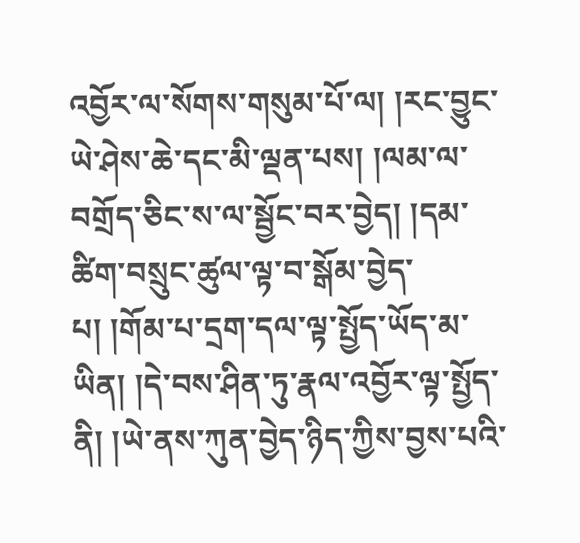འབྱོར་ལ་སོགས་གསུམ་པོ་ལ། །རང་བྱུང་ཡེ་ཤེས་ཆེ་དང་མི་ལྡན་པས། །ལམ་ལ་བགྲོད་ཅིང་ས་ལ་སྦྱོང་བར་བྱེད། །དམ་ཚིག་བསྲུང་ཚུལ་ལྟ་བ་སྒོམ་བྱེད་པ། །གོམ་པ་དྲག་དལ་ལྟ་སྤྱོད་ཡོད་མ་ཡིན། །དེ་བས་ཤིན་ཏུ་རྣལ་འབྱོར་ལྟ་སྤྱོད་ནི། །ཡེ་ནས་ཀུན་བྱེད་ཉིད་ཀྱིས་བྱས་པའི་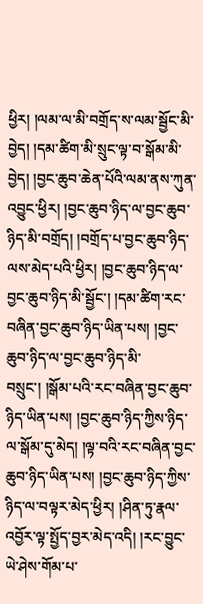ཕྱིར། །ལམ་ལ་མི་བགྲོད་ས་ལམ་སྦྱོང་མི་བྱེད། །དམ་ཚིག་མི་སྲུང་ལྟ་བ་སྒོམ་མི་བྱེད། །བྱང་ཆུབ་ཆེན་པོའི་ལམ་ནས་ཀུན་འབྱུང་ཕྱིར། །བྱང་ཆུབ་ཉིད་ལ་བྱང་ཆུབ་ཉིད་མི་བགྲོད། །བགྲོད་པ་བྱང་ཆུབ་ཉིད་ལས་མེད་པའི་ཕྱིར། །བྱང་ཆུབ་ཉིད་ལ་བྱང་ཆུབ་ཉིད་མི་སྦྱོང་། །དམ་ཚིག་རང་བཞིན་བྱང་ཆུབ་ཉིད་ཡིན་པས། །བྱང་ཆུབ་ཉིད་ལ་བྱང་ཆུབ་ཉིད་མི་བསྲུང་། །སྒོམ་པའི་རང་བཞིན་བྱང་ཆུབ་ཉིད་ཡིན་པས། །བྱང་ཆུབ་ཉིད་ཀྱིས་ཉིད་ལ་སྒོམ་དུ་མེད། །ལྟ་བའི་རང་བཞིན་བྱང་ཆུབ་ཉིད་ཡིན་པས། །བྱང་ཆུབ་ཉིད་ཀྱིས་ཉིད་ལ་བལྟར་མེད་ཕྱིར། །ཤིན་ཏུ་རྣལ་འབྱོར་ལྟ་སྤྱོད་བྱར་མེད་འདི། །རང་བྱུང་ཡེ་ཤེས་གོམ་པ་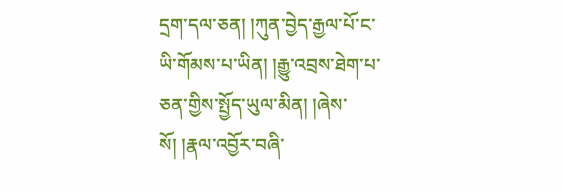དྲག་དལ་ཅན། །ཀུན་བྱེད་རྒྱལ་པོ་ང་ཡི་གོམས་པ་ཡིན། །རྒྱུ་འབྲས་ཐེག་པ་ཅན་གྱིས་སྤྱོད་ཡུལ་མིན། །ཞེས་སོ། །རྣལ་འབྱོར་བཞི་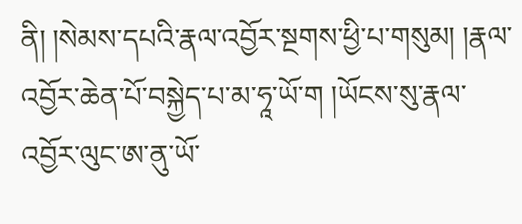ནི། །སེམས་དཔའི་རྣལ་འབྱོར་སྔགས་ཕྱི་པ་གསུམ། །རྣལ་འབྱོར་ཆེན་པོ་བསྐྱེད་པ་མ་ཧཱ་ཡོ་ག །ཡོངས་སུ་རྣལ་འབྱོར་ལུང་ཨ་ནུ་ཡོ་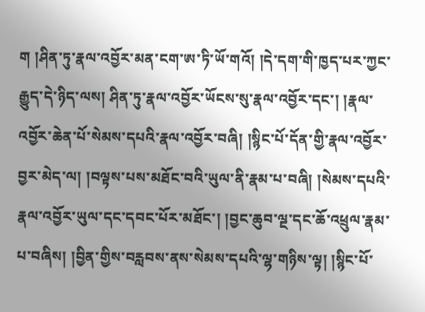ག །ཤིན་ཏུ་རྣལ་འབྱོར་མན་ངག་ཨ་ཏི་ཡོ་གའོ། །དེ་དག་གི་ཁྱད་པར་ཀྱང་རྒྱུད་དེ་ཉིད་ལས། ཤིན་ཏུ་རྣལ་འབྱོར་ཡོངས་སུ་རྣལ་འབྱོར་དང་། །རྣལ་འབྱོར་ཆེན་པོ་སེམས་དཔའི་རྣལ་འབྱོར་བཞི། །སྙིང་པོ་དོན་གྱི་རྣལ་འབྱོར་བྱར་མེད་ལ། །བལྟས་པས་མཐོང་བའི་ཡུལ་ནི་རྣམ་པ་བཞི། །སེམས་དཔའི་རྣལ་འབྱོར་ཡུལ་དང་དབང་པོར་མཐོང་། །བྱང་ཆུབ་ལྔ་དང་ཆོ་འཕྲུལ་རྣམ་པ་བཞིས། །བྱིན་གྱིས་བརླབས་ནས་སེམས་དཔའི་ལྷ་གཉིས་ལྟ། །སྙིང་པོ་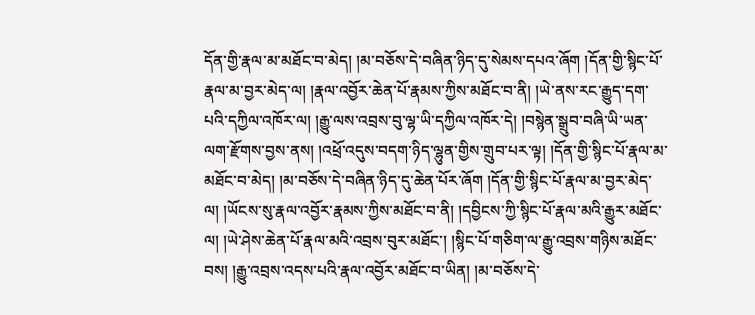དོན་གྱི་རྣལ་མ་མཐོང་བ་མེད། །མ་བཅོས་དེ་བཞིན་ཉིད་དུ་སེམས་དཔའ་ཞོག །དོན་གྱི་སྙིང་པོ་རྣལ་མ་བྱར་མེད་ལ། །རྣལ་འབྱོར་ཆེན་པོ་རྣམས་ཀྱིས་མཐོང་བ་ནི། །ཡེ་ནས་རང་རྒྱུད་དག་པའི་དཀྱིལ་འཁོར་ལ། །རྒྱུ་ལས་འབྲས་བུ་ལྷ་ཡི་དཀྱིལ་འཁོར་དེ། །བསྙེན་སྒྲུབ་བཞི་ཡི་ཡན་ལག་རྫོགས་བྱས་ནས། །འཕྲོ་འདུས་བདག་ཉིད་ལྷུན་གྱིས་གྲུབ་པར་ལྟ། །དོན་གྱི་སྙིང་པོ་རྣལ་མ་མཐོང་བ་མེད། །མ་བཅོས་དེ་བཞིན་ཉིད་དུ་ཆེན་པོར་ཞོག །དོན་གྱི་སྙིང་པོ་རྣལ་མ་བྱར་མེད་ལ། །ཡོངས་སུ་རྣལ་འབྱོར་རྣམས་ཀྱིས་མཐོང་བ་ནི། །དབྱིངས་ཀྱི་སྙིང་པོ་རྣལ་མའི་རྒྱུར་མཐོང་ལ། །ཡེ་ཤེས་ཆེན་པོ་རྣལ་མའི་འབྲས་བུར་མཐོང་། །སྙིང་པོ་གཅིག་ལ་རྒྱུ་འབྲས་གཉིས་མཐོང་བས། །རྒྱུ་འབྲས་འདས་པའི་རྣལ་འབྱོར་མཐོང་བ་ཡིན། །མ་བཅོས་དེ་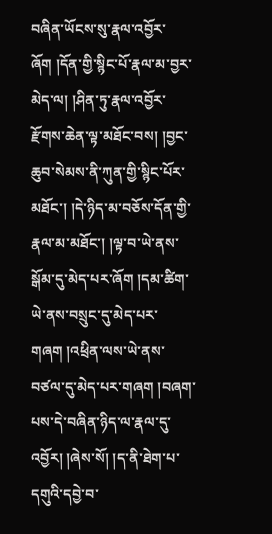བཞིན་ཡོངས་སུ་རྣལ་འབྱོར་ཞོག །དོན་གྱི་སྙིང་པོ་རྣལ་མ་བྱར་མེད་ལ། །ཤིན་ཏུ་རྣལ་འབྱོར་རྫོགས་ཆེན་ལྟ་མཐོང་བས། །བྱང་ཆུབ་སེམས་ནི་ཀུན་གྱི་སྙིང་པོར་མཐོང་། །དེ་ཉིད་མ་བཅོས་དོན་གྱི་རྣལ་མ་མཐོང་། །ལྟ་བ་ཡེ་ནས་སྒོམ་དུ་མེད་པར་ཞོག །དམ་ཚིག་ཡེ་ནས་བསྲུང་དུ་མེད་པར་གཞག །འཕྲིན་ལས་ཡེ་ནས་བཙལ་དུ་མེད་པར་གཞག །བཞག་པས་དེ་བཞིན་ཉིད་ལ་རྣལ་དུ་འབྱོར། །ཞེས་སོ། །ད་ནི་ཐེག་པ་དགུའི་དབྱེ་བ་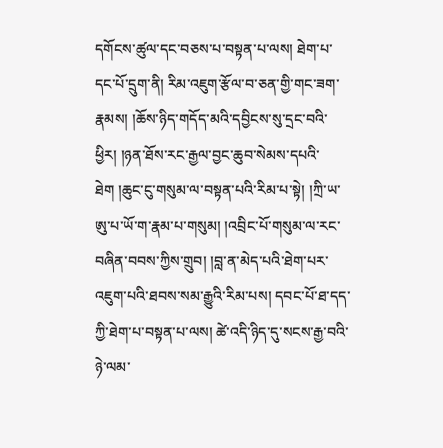དགོངས་ཚུལ་དང་བཅས་པ་བསྟན་པ་ལས། ཐེག་པ་དང་པོ་དྲུག་ནི། རིམ་འཇུག་རྩོལ་བ་ཅན་གྱི་གང་ཟག་རྣམས། །ཆོས་ཉིད་གདོད་མའི་དབྱིངས་སུ་དྲང་བའི་ཕྱིར། །ཉན་ཐོས་རང་རྒྱལ་བྱང་ཆུབ་སེམས་དཔའི་ཐེག །ཆུང་ངུ་གསུམ་ལ་བསྟན་པའི་རིམ་པ་སྟེ། །ཀྲི་ཡ་ཨུ་པ་ཡོ་ག་རྣམ་པ་གསུམ། །འབྲིང་པོ་གསུམ་ལ་རང་བཞིན་བབས་ཀྱིས་གྲུབ། །བླ་ན་མེད་པའི་ཐེག་པར་འཇུག་པའི་ཐབས་སམ་རྒྱུའི་རིམ་པས། དབང་པོ་ཐ་དད་ཀྱི་ཐེག་པ་བསྟན་པ་ལས། ཚེ་འདི་ཉིད་དུ་སངས་རྒྱ་བའི་ཉེ་ལམ་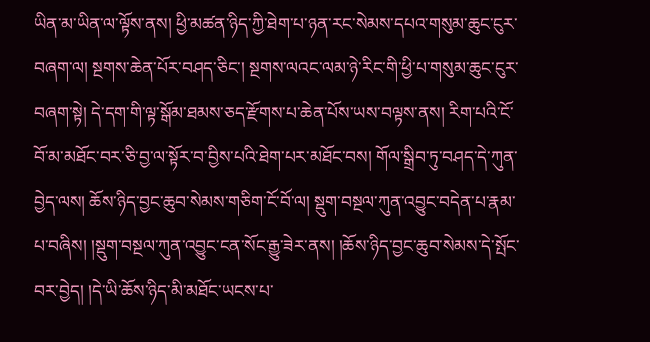ཡིན་མ་ཡིན་ལ་ལྟོས་ནས། ཕྱི་མཚན་ཉིད་ཀྱི་ཐེག་པ་ཉན་རང་སེམས་དཔའ་གསུམ་ཆུང་ངུར་བཞག་ལ། སྔགས་ཆེན་པོར་བཤད་ཅིང་། སྔགས་ལའང་ལམ་ཉེ་རིང་གི་ཕྱི་པ་གསུམ་ཆུང་ངུར་བཞག་སྟེ། དེ་དག་གི་ལྟ་སྒོམ་ཐམས་ཅད་རྫོགས་པ་ཆེན་པོས་ཡས་བལྟས་ནས། རིག་པའི་ངོ་བོ་མ་མཐོང་བར་ཅི་བྱ་ལ་སྟོར་བ་བྱིས་པའི་ཐེག་པར་མཐོང་བས། གོལ་སྒྲིབ་ཏུ་བཤད་དེ་ཀུན་བྱེད་ལས། ཆོས་ཉིད་བྱང་ཆུབ་སེམས་གཅིག་ངོ་བོ་ལ། སྡུག་བསྔལ་ཀུན་འབྱུང་བདེན་པ་རྣམ་པ་བཞིས། །སྡུག་བསྔལ་ཀུན་འབྱུང་ངན་སོང་རྒྱུ་ཟེར་ནས། །ཆོས་ཉིད་བྱང་ཆུབ་སེམས་དེ་སྤོང་བར་བྱེད། །དེ་ཡི་ཆོས་ཉིད་མི་མཐོང་ཡངས་པ་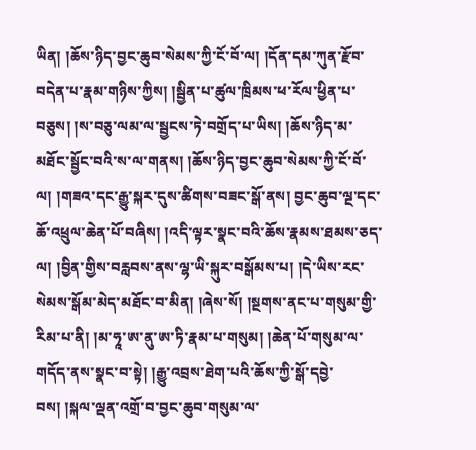ཡིན། །ཆོས་ཉིད་བྱང་ཆུབ་སེམས་ཀྱི་ངོ་བོ་ལ། །དོན་དམ་ཀུན་རྫོབ་བདེན་པ་རྣམ་གཉིས་ཀྱིས། །སྦྱིན་པ་ཚུལ་ཁྲིམས་ཕ་རོལ་ཕྱིན་པ་བཅུས། །ས་བཅུ་ལམ་ལ་སྦྱངས་ཏེ་བགྲོད་པ་ཡིས། །ཆོས་ཉིད་མ་མཐོང་སྦྱོང་བའི་ས་ལ་གནས། །ཆོས་ཉིད་བྱང་ཆུབ་སེམས་ཀྱི་ངོ་བོ་ལ། །གཟའ་དང་རྒྱུ་སྐར་དུས་ཚིགས་བཟང་སྒོ་ནས། བྱང་ཆུབ་ལྔ་དང་ཆོ་འཕྲུལ་ཆེན་པོ་བཞིས། །འདི་ལྟར་སྣང་བའི་ཆོས་རྣམས་ཐམས་ཅད་ལ། །བྱིན་གྱིས་བརླབས་ནས་ལྷ་ཡི་སྐུར་བསྒོམས་པ། །དེ་ཡིས་རང་སེམས་སྒོམ་མེད་མཐོང་བ་མིན། །ཞེས་སོ། །སྔགས་ནང་པ་གསུམ་གྱི་རིམ་པ་ནི། །མ་ཧཱ་ཨ་ནུ་ཨ་ཏི་རྣམ་པ་གསུམ། །ཆེན་པོ་གསུམ་ལ་གདོད་ནས་སྣང་བ་སྟེ། །རྒྱུ་འབྲས་ཐེག་པའི་ཆོས་ཀྱི་སྒོ་དབྱེ་བས། །སྐལ་ལྡན་འགྲོ་བ་བྱང་ཆུབ་གསུམ་ལ་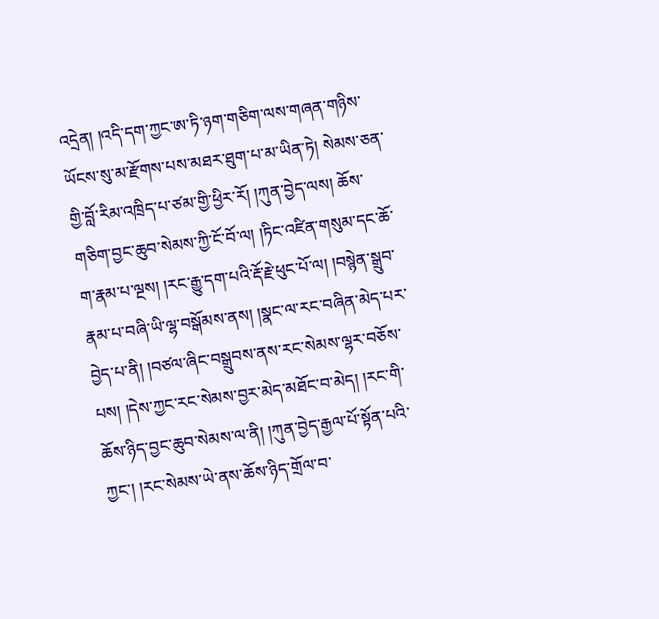འདྲེན། །འདི་དག་ཀྱང་ཨ་ཏི་ཉག་གཅིག་ལས་གཞན་གཉིས་ཡོངས་སུ་མ་རྫོགས་པས་མཐར་ཐུག་པ་མ་ཡིན་ཏེ། སེམས་ཅན་གྱི་བློ་རིམ་འཁྲིད་པ་ཙམ་གྱི་ཕྱིར་རོ། །ཀུན་བྱེད་ལས། ཆོས་གཅིག་བྱང་ཆུབ་སེམས་ཀྱི་ངོ་བོ་ལ། །ཏིང་འཛིན་གསུམ་དང་ཆོ་ག་རྣམ་པ་ལྔས། །རང་རྒྱུ་དག་པའི་རྡོ་རྗེ་ཕུང་པོ་ལ། །བསྙེན་སྒྲུབ་རྣམ་པ་བཞི་ཡི་ལྷ་བསྒོམས་ནས། །སྣང་ལ་རང་བཞིན་མེད་པར་བྱེད་པ་ནི། །བཙལ་ཞིང་བསྒྲུབས་ནས་རང་སེམས་ལྷར་བཅོས་པས། །དེས་ཀྱང་རང་སེམས་བྱར་མེད་མཐོང་བ་མེད། །རང་གི་ཆོས་ཉིད་བྱང་ཆུབ་སེམས་ལ་ནི། །ཀུན་བྱེད་རྒྱལ་པོ་སྟོན་པའི་ཀྱང་། །རང་སེམས་ཡེ་ནས་ཆོས་ཉིད་གྲོལ་བ་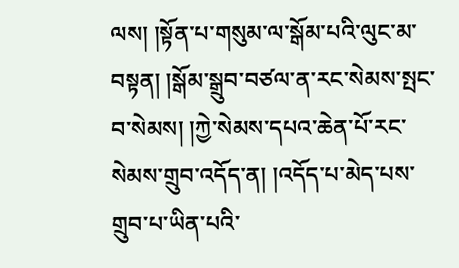ལས། །སྟོན་པ་གསུམ་ལ་སྒོམ་པའི་ལུང་མ་བསྟན། །སྒོམ་སྒྲུབ་བཙལ་ན་རང་སེམས་སྤང་བ་སེམས། །ཀྱེ་སེམས་དཔའ་ཆེན་པོ་རང་སེམས་གྲུབ་འདོད་ན། །འདོད་པ་མེད་པས་གྲུབ་པ་ཡིན་པའི་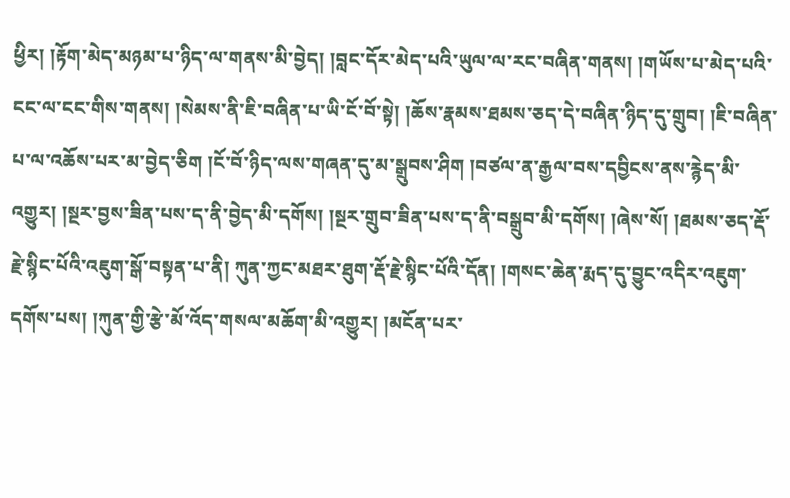ཕྱིར། །རྟོག་མེད་མཉམ་པ་ཉིད་ལ་གནས་མི་བྱེད། །བླང་དོར་མེད་པའི་ཡུལ་ལ་རང་བཞིན་གནས། །གཡོས་པ་མེད་པའི་ངང་ལ་ངང་གིས་གནས། །སེམས་ནི་ཇི་བཞིན་པ་ཡི་ངོ་བོ་སྟེ། །ཆོས་རྣམས་ཐམས་ཅད་དེ་བཞིན་ཉིད་དུ་གྲུབ། །ཇི་བཞིན་པ་ལ་འཆོས་པར་མ་བྱེད་ཅིག །ངོ་བོ་ཉིད་ལས་གཞན་དུ་མ་སྒྲུབས་ཤིག །བཙལ་ན་རྒྱལ་བས་དབྱིངས་ནས་རྙེད་མི་འགྱུར། །སྔར་བྱས་ཟིན་པས་ད་ནི་བྱེད་མི་དགོས། །སྔར་གྲུབ་ཟིན་པས་ད་ནི་བསྒྲུབ་མི་དགོས། །ཞེས་སོ། །ཐམས་ཅད་རྡོ་རྗེ་སྙིང་པོའི་འཇུག་སྒོ་བསྟན་པ་ནི། ཀུན་ཀྱང་མཐར་ཐུག་རྡོ་རྗེ་སྙིང་པོའི་དོན། །གསང་ཆེན་རྨད་དུ་བྱུང་འདིར་འཇུག་དགོས་པས། །ཀུན་གྱི་རྩེ་མོ་འོད་གསལ་མཆོག་མི་འགྱུར། །མངོན་པར་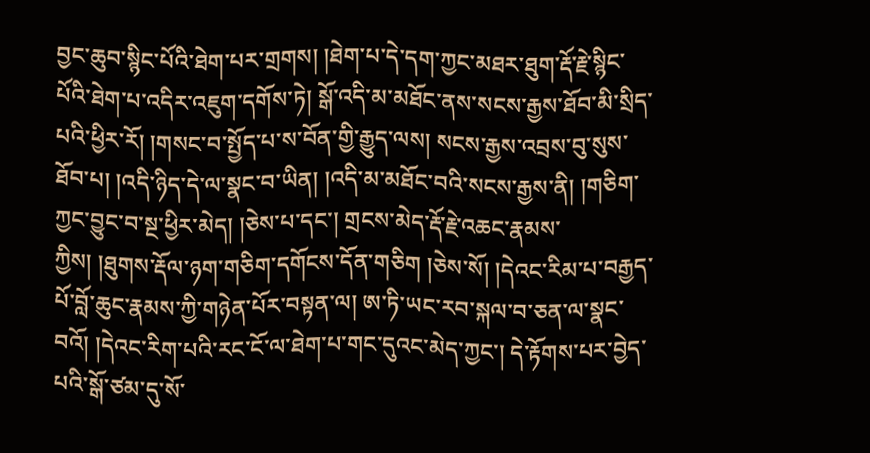བྱང་ཆུབ་སྙིང་པོའི་ཐེག་པར་གྲགས། །ཐེག་པ་དེ་དག་ཀྱང་མཐར་ཐུག་རྡོ་རྗེ་སྙིང་པོའི་ཐེག་པ་འདིར་འཇུག་དགོས་ཏེ། སྒོ་འདི་མ་མཐོང་ནས་སངས་རྒྱས་ཐོབ་མི་སྲིད་པའི་ཕྱིར་རོ། །གསང་བ་སྤྱོད་པ་ས་བོན་གྱི་རྒྱུད་ལས། སངས་རྒྱས་འབྲས་བུ་སུས་ཐོབ་པ། །འདི་ཉིད་དེ་ལ་སྣང་བ་ཡིན། །འདི་མ་མཐོང་བའི་སངས་རྒྱས་ནི། །གཅིག་ཀྱང་བྱུང་བ་སྔ་ཕྱིར་མེད། །ཅེས་པ་དང་། གྲངས་མེད་རྡོ་རྗེ་འཆང་རྣམས་ཀྱིས། །ཐུགས་རྡོལ་ཉག་གཅིག་དགོངས་དོན་གཅིག །ཅེས་སོ། །དེའང་རིམ་པ་བརྒྱད་པོ་བློ་ཆུང་རྣམས་ཀྱི་གཉེན་པོར་བསྟན་ལ། ཨ་ཏི་ཡང་རབ་སྐལ་བ་ཅན་ལ་སྣང་བའོ། །དེའང་རིག་པའི་རང་ངོ་ལ་ཐེག་པ་གང་དུའང་མེད་ཀྱང་། དེ་རྟོགས་པར་བྱེད་པའི་སྒོ་ཙམ་དུ་སོ་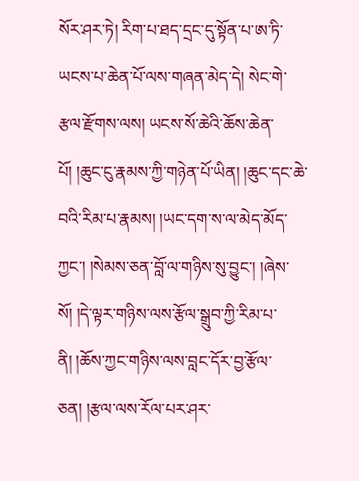སོར་ཤར་ཏེ། རིག་པ་ཐད་དྲང་དུ་སྟོན་པ་ཨ་ཏི་ཡངས་པ་ཆེན་པོ་ལས་གཞན་མེད་དེ། སེང་གེ་རྩལ་རྫོགས་ལས། ཡངས་སོ་ཆེའི་ཆོས་ཆེན་པོ། །ཆུང་ངུ་རྣམས་ཀྱི་གཉེན་པོ་ཡིན། །ཆུང་དང་ཆེ་བའི་རིམ་པ་རྣམས། །ཡང་དག་ས་ལ་མེད་མོད་ཀྱང་། །སེམས་ཅན་བློ་ལ་གཉིས་སུ་བྱུང་། །ཞེས་སོ། །དེ་ལྟར་གཉིས་ལས་རྩོལ་སྒྲུབ་ཀྱི་རིམ་པ་ནི། །ཆོས་ཀྱང་གཉིས་ལས་བླང་དོར་བྱ་རྩོལ་ཅན། །རྩལ་ལས་རོལ་པར་ཤར་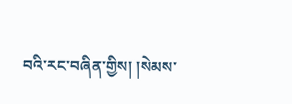བའི་རང་བཞིན་གྱིས། །སེམས་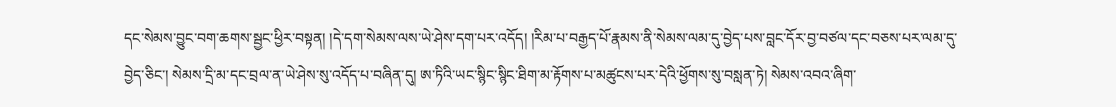དང་སེམས་བྱུང་བག་ཆགས་སྦྱང་ཕྱིར་བསྟན། །དེ་དག་སེམས་ལས་ཡེ་ཤེས་དག་པར་འདོད། །རིམ་པ་བརྒྱད་པོ་རྣམས་ནི་སེམས་ལམ་དུ་བྱེད་པས་བླང་དོར་བྱ་བཙལ་དང་བཅས་པར་ལམ་དུ་བྱེད་ཅིང་། སེམས་དྲི་མ་དང་བྲལ་ན་ཡེ་ཤེས་སུ་འདོད་པ་བཞིན་དུ། ཨ་ཏིའི་ཡང་སྙིང་སྙིང་ཐིག་མ་རྟོགས་པ་མཚུངས་པར་དེའི་ཕྱོགས་སུ་བསླན་ཏེ། སེམས་འབའ་ཞིག་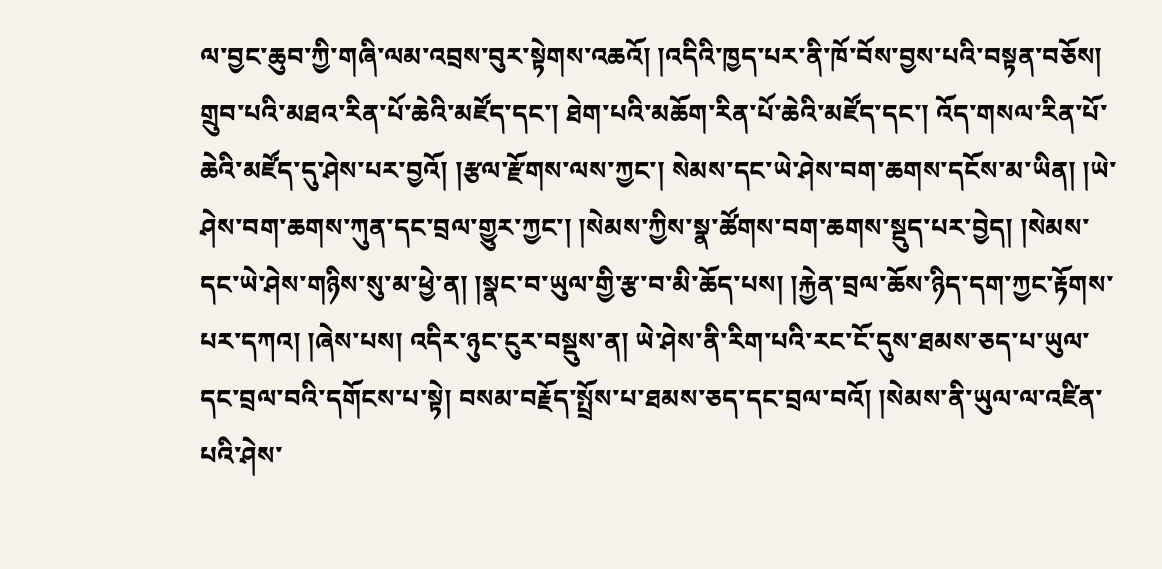ལ་བྱང་ཆུབ་ཀྱི་གཞི་ལམ་འབྲས་བུར་སྟེགས་འཆའོ། །འདིའི་ཁྱད་པར་ནི་ཁོ་བོས་བྱས་པའི་བསྟན་བཅོས། གྲུབ་པའི་མཐའ་རིན་པོ་ཆེའི་མཛོད་དང་། ཐེག་པའི་མཆོག་རིན་པོ་ཆེའི་མཛོད་དང་། འོད་གསལ་རིན་པོ་ཆེའི་མཛོད་དུ་ཤེས་པར་བྱའོ། །རྩལ་རྫོགས་ལས་ཀྱང་། སེམས་དང་ཡེ་ཤེས་བག་ཆགས་དངོས་མ་ཡིན། །ཡེ་ཤེས་བག་ཆགས་ཀུན་དང་བྲལ་གྱུར་ཀྱང་། །སེམས་ཀྱིས་སྣ་ཚོགས་བག་ཆགས་སྡུད་པར་བྱེད། །སེམས་དང་ཡེ་ཤེས་གཉིས་སུ་མ་ཕྱེ་ན། །སྣང་བ་ཡུལ་གྱི་རྩ་བ་མི་ཆོད་པས། །རྐྱེན་བྲལ་ཆོས་ཉིད་དག་ཀྱང་རྟོགས་པར་དཀའ། །ཞེས་པས། འདིར་ཉུང་ངུར་བསྡུས་ན། ཡེ་ཤེས་ནི་རིག་པའི་རང་ངོ་དུས་ཐམས་ཅད་པ་ཡུལ་དང་བྲལ་བའི་དགོངས་པ་སྟེ། བསམ་བརྗོད་སྤྲོས་པ་ཐམས་ཅད་དང་བྲལ་བའོ། །སེམས་ནི་ཡུལ་ལ་འཛིན་པའི་ཤེས་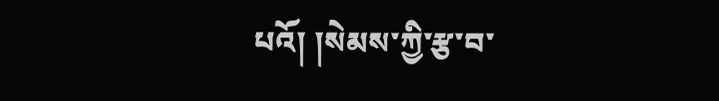པའོ། །སེམས་ཀྱི་རྩ་བ་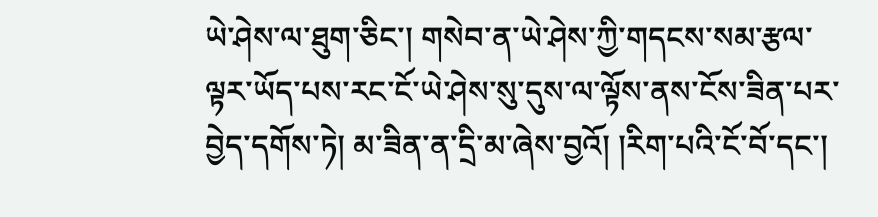ཡེ་ཤེས་ལ་ཐུག་ཅིང་། གསེབ་ན་ཡེ་ཤེས་ཀྱི་གདངས་སམ་རྩལ་ལྟར་ཡོད་པས་རང་ངོ་ཡེ་ཤེས་སུ་དུས་ལ་ལྟོས་ནས་ངོས་ཟིན་པར་བྱེད་དགོས་ཏེ། མ་ཟིན་ན་དྲི་མ་ཞེས་བྱའོ། །རིག་པའི་ངོ་བོ་དང་།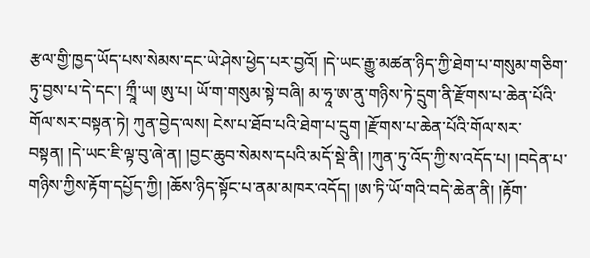རྩལ་གྱི་ཁྱད་ཡོད་པས་སེམས་དང་ཡེ་ཤེས་ཕྱེད་པར་བྱའོ། །དེ་ཡང་རྒྱུ་མཚན་ཉིད་ཀྱི་ཐེག་པ་གསུམ་གཅིག་ཏུ་བྱས་པ་དེ་དང་། ཀྲཱྀ་ཡ། ཨུ་པ། ཡོ་ག་གསུམ་སྟེ་བཞི། མ་ཧཱ་ཨ་ནུ་གཉིས་ཏེ་དྲུག་ནི་རྫོགས་པ་ཆེན་པོའི་གོལ་སར་བསྟན་ཏེ། ཀུན་བྱེད་ལས། ངེས་པ་ཐོབ་པའི་ཐེག་པ་དྲུག །རྫོགས་པ་ཆེན་པོའི་གོལ་སར་བསྟན། །དེ་ཡང་ཇི་ལྟ་བུ་ཞེ་ན། །བྱང་ཆུབ་སེམས་དཔའི་མདོ་སྡེ་ནི། །ཀུན་ཏུ་འོད་ཀྱི་ས་འདོད་པ། །བདེན་པ་གཉིས་ཀྱིས་རྟོག་དཔྱོད་ཀྱི། །ཆོས་ཉིད་སྟོང་པ་ནམ་མཁར་འདོད། །ཨ་ཏི་ཡོ་གའི་བདེ་ཆེན་ནི། །རྟོག་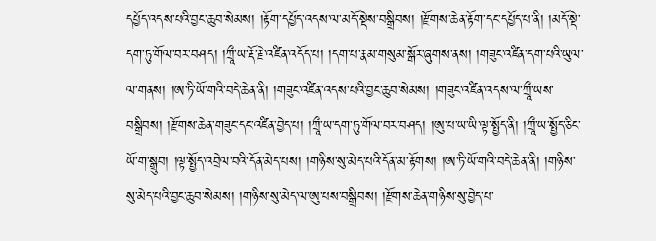དཔྱོད་འདས་པའི་བྱང་ཆུབ་སེམས། །རྟོག་དཔྱོད་འདས་ལ་མདོ་སྡེས་བསྒྲིབས། །རྫོགས་ཆེན་རྟོག་དང་དཔྱོད་པ་ནི། །མདོ་སྡེ་དག་ཏུ་གོལ་བར་བཤད། །ཀྲཱྀ་ཡ་རྡོ་རྗེ་འཛིན་འདོད་པ། །དག་པ་རྣམ་གསུམ་སྒོར་ཞུགས་ནས། །གཟུང་འཛིན་དག་པའི་ཡུལ་ལ་གནས། །ཨ་ཏི་ཡོ་གའི་བདེ་ཆེན་ནི། །གཟུང་འཛིན་འདས་པའི་བྱང་ཆུབ་སེམས། །གཟུང་འཛིན་འདས་ལ་ཀྲཱྀ་ཡས་བསྒྲིབས། །རྫོགས་ཆེན་གཟུང་དང་འཛིན་བྱེད་པ། །ཀྲཱྀ་ཡ་དག་ཏུ་གོལ་བར་བཤད། །ཨུ་པ་ཡ་ཡི་ལྟ་སྤྱོད་ནི། །ཀྲཱྀ་ཡ་སྤྱོད་ཅིང་ཡོ་ག་སྒྲུབ། །ལྟ་སྤྱོད་འབྲེལ་བའི་དོན་མེད་པས། །གཉིས་སུ་མེད་པའི་དོན་མ་རྟོགས། །ཨ་ཏི་ཡོ་གའི་བདེ་ཆེན་ནི། །གཉིས་སུ་མེད་པའི་བྱང་ཆུབ་སེམས། །གཉིས་སུ་མེད་ལ་ཨུ་པས་བསྒྲིབས། །རྫོགས་ཆེན་གཉིས་སུ་བྱེད་པ་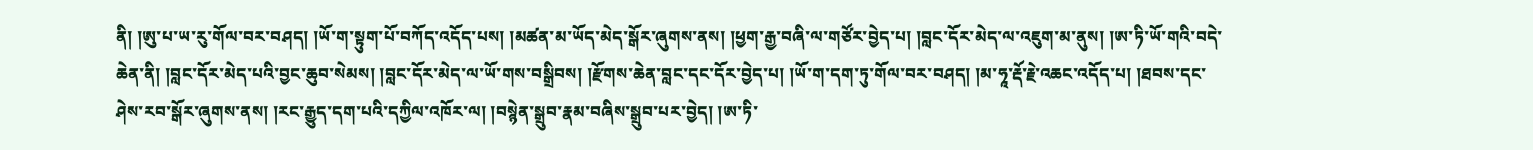ནི། །ཨུ་པ་ཡ་རུ་གོལ་བར་བཤད། །ཡོ་ག་སྟུག་པོ་བཀོད་འདོད་པས། །མཚན་མ་ཡོད་མེད་སྒོར་ཞུགས་ནས། །ཕྱག་རྒྱ་བཞི་ལ་གཙོར་བྱེད་པ། །བླང་དོར་མེད་ལ་འཇུག་མ་ནུས། །ཨ་ཏི་ཡོ་གའི་བདེ་ཆེན་ནི། །བླང་དོར་མེད་པའི་བྱང་ཆུབ་སེམས། །བླང་དོར་མེད་ལ་ཡོ་གས་བསྒྲིབས། །རྫོགས་ཆེན་བླང་དང་དོར་བྱེད་པ། །ཡོ་ག་དག་ཏུ་གོལ་བར་བཤད། །མ་ཧཱ་རྡོ་རྗེ་འཆང་འདོད་པ། །ཐབས་དང་ཤེས་རབ་སྒོར་ཞུགས་ནས། །རང་རྒྱུད་དག་པའི་དཀྱིལ་འཁོར་ལ། །བསྙེན་སྒྲུབ་རྣམ་བཞིས་སྒྲུབ་པར་བྱེད། །ཨ་ཏི་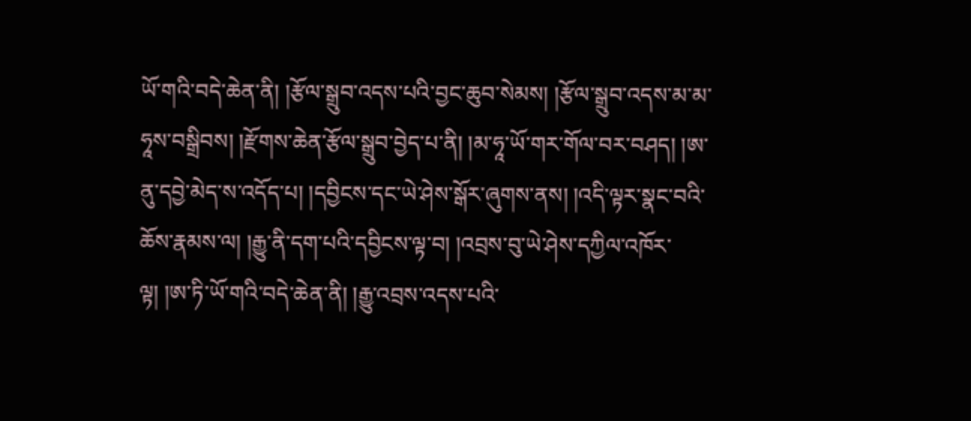ཡོ་གའི་བདེ་ཆེན་ནི། །རྩོལ་སྒྲུབ་འདས་པའི་བྱང་ཆུབ་སེམས། །རྩོལ་སྒྲུབ་འདས་མ་མ་ཧཱས་བསྒྲིབས། །རྫོགས་ཆེན་རྩོལ་སྒྲུབ་བྱེད་པ་ནི། །མ་ཧཱ་ཡོ་གར་གོལ་བར་བཤད། །ཨ་ནུ་དབྱེ་མེད་ས་འདོད་པ། །དབྱིངས་དང་ཡེ་ཤེས་སྒོར་ཞུགས་ནས། །འདི་ལྟར་སྣང་བའི་ཆོས་རྣམས་ལ། །རྒྱུ་ནི་དག་པའི་དབྱིངས་ལྟ་བ། །འབྲས་བུ་ཡེ་ཤེས་དཀྱིལ་འཁོར་ལྟ། །ཨ་ཏི་ཡོ་གའི་བདེ་ཆེན་ནི། །རྒྱུ་འབྲས་འདས་པའི་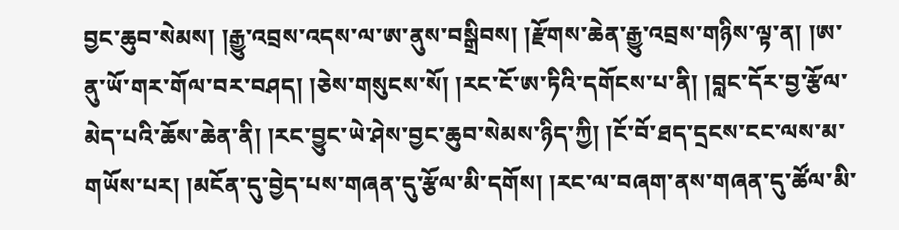བྱང་ཆུབ་སེམས། །རྒྱུ་འབྲས་འདས་ལ་ཨ་ནུས་བསྒྲིབས། །རྫོགས་ཆེན་རྒྱུ་འབྲས་གཉིས་ལྟ་ན། །ཨ་ནུ་ཡོ་གར་གོལ་བར་བཤད། །ཅེས་གསུངས་སོ། །རང་ངོ་ཨ་ཏིའི་དགོངས་པ་ནི། །བླང་དོར་བྱ་རྩོལ་མེད་པའི་ཆོས་ཆེན་ནི། །རང་བྱུང་ཡེ་ཤེས་བྱང་ཆུབ་སེམས་ཉིད་ཀྱི། །ངོ་བོ་ཐད་དྲངས་ངང་ལས་མ་གཡོས་པར། །མངོན་དུ་བྱེད་པས་གཞན་དུ་རྩོལ་མི་དགོས། །རང་ལ་བཞག་ནས་གཞན་དུ་ཚོལ་མི་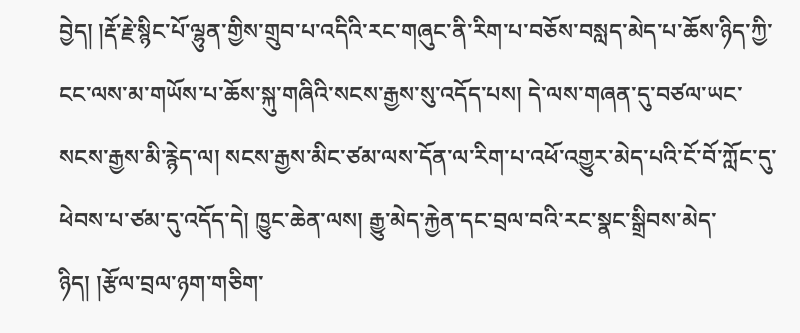བྱེད། །རྡོ་རྗེ་སྙིང་པོ་ལྷུན་གྱིས་གྲུབ་པ་འདིའི་རང་གཞུང་ནི་རིག་པ་བཅོས་བསླད་མེད་པ་ཆོས་ཉིད་ཀྱི་ངང་ལས་མ་གཡོས་པ་ཆོས་སྐུ་གཞིའི་སངས་རྒྱས་སུ་འདོད་པས། དེ་ལས་གཞན་དུ་བཙལ་ཡང་སངས་རྒྱས་མི་རྙེད་ལ། སངས་རྒྱས་མིང་ཙམ་ལས་དོན་ལ་རིག་པ་འཕོ་འགྱུར་མེད་པའི་ངོ་བོ་ཀློང་དུ་ཕེབས་པ་ཙམ་དུ་འདོད་དེ། ཁྱུང་ཆེན་ལས། རྒྱུ་མེད་རྐྱེན་དང་བྲལ་བའི་རང་སྣང་སྒྲིབས་མེད་ཉིད། །རྩོལ་བྲལ་ཉག་གཅིག་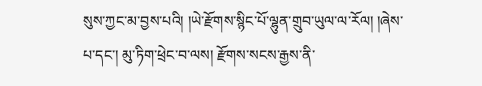སུས་ཀྱང་མ་བྱས་པའི། །ཡེ་རྫོགས་སྙིང་པོ་ལྷུན་གྲུབ་ཡུལ་ལ་རོལ། །ཞེས་པ་དང་། མུ་ཏིག་ཕྲེང་བ་ལས། རྫོགས་སངས་རྒྱས་ནི་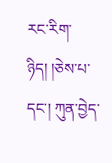རང་རིག་ཉིད། །ཅེས་པ་དང་། ཀུན་བྱེད་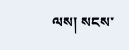ལས། སངས་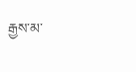རྒྱས་མ་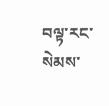བལྟ་རང་སེམས་